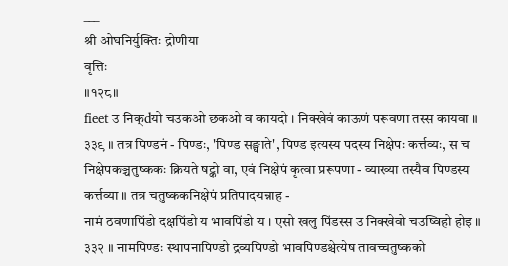___
श्री ओघनिर्युक्तिः द्रोणीया
वृत्तिः
॥१२८॥
fieet उ निक्dयो चउकओ छकओ व कायदो । निक्खेवं काऊणं परूवणा तस्स कायवा ॥ ३३९ ॥ तत्र पिण्डनं - पिण्डः, 'पिण्ड सङ्घाते', पिण्ड इत्यस्य पदस्य निक्षेपः कर्त्तव्यः, स च निक्षेपकञ्चतुष्ककः क्रियते षट्को वा, एवं निक्षेपं कृत्वा प्ररूपणा - व्याख्या तस्यैव पिण्डस्य कर्त्तव्या ॥ तत्र चतुष्ककनिक्षेपं प्रतिपादयन्नाह -
नामं ठवणापिंडो दक्षपिंडो य भावपिंडो य । एसो खलु पिंडस्स उ निक्खेवो चउष्विहो होइ ॥ ३३२ ॥ नामपिण्डः स्थापनापिण्डो द्रव्यपिण्डो भावपिण्डश्चेत्येष तावच्चतुष्कको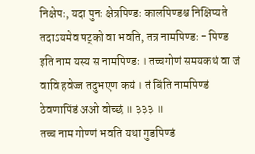निक्षेपः, यदा पुनः क्षेत्रपिण्डः कालपिण्डश्च निक्षिप्यते तदाऽयमेव षट्को वा भवति, तत्र नामपिण्डः - पिण्ड इति नाम यस्य स नामपिण्डः । तच्चगोणं समयकथं वा जं वावि हवेज्ज तदुभएण कयं । तं बिंति नामपिण्डं ठेवणापिंडं अओ वोच्छं ॥ ३३३ ॥
तच्च नाम गोण्णं भवति यथा गुडपिण्डं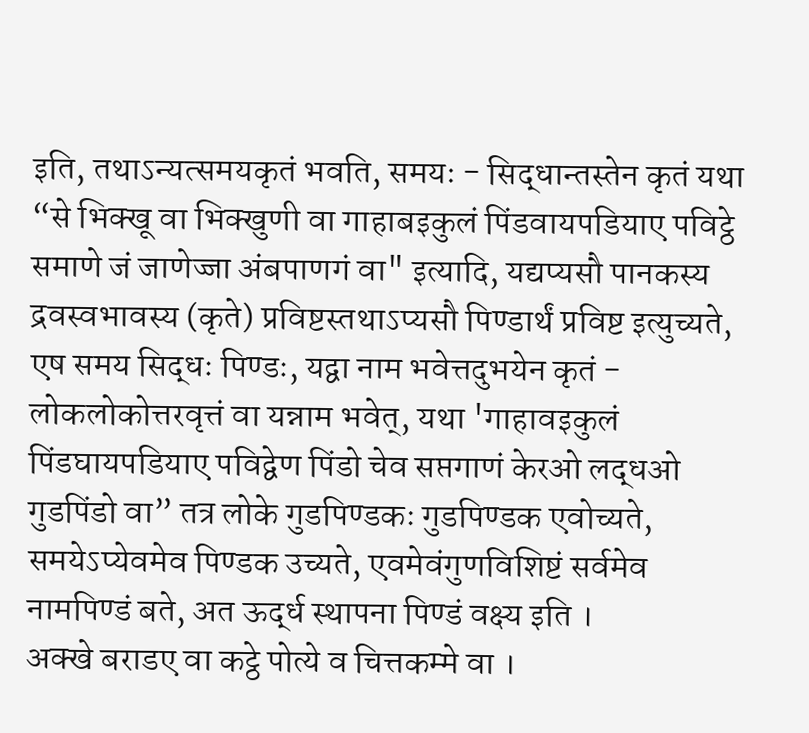इति, तथाऽन्यत्समयकृतं भवति, समयः - सिद्धान्तस्तेन कृतं यथा “से भिक्खू वा भिक्खुणी वा गाहाबइकुलं पिंडवायपडियाए पविट्ठे समाणे जं जाणेज्जा अंबपाणगं वा" इत्यादि, यद्यप्यसौ पानकस्य द्रवस्वभावस्य (कृते) प्रविष्टस्तथाऽप्यसौ पिण्डार्थं प्रविष्ट इत्युच्यते, एष समय सिद्धः पिण्डः, यद्वा नाम भवेत्तदुभयेन कृतं - लोकलोकोत्तरवृत्तं वा यन्नाम भवेत्, यथा 'गाहावइकुलं पिंडघायपडियाए पविद्वेण पिंडो चेव सप्तगाणं केरओ लद्धओ गुडपिंडो वा” तत्र लोके गुडपिण्डकः गुडपिण्डक एवोच्यते, समयेऽप्येवमेव पिण्डक उच्यते, एवमेवंगुणविशिष्टं सर्वमेव नामपिण्डं बते, अत ऊर्द्ध स्थापना पिण्डं वक्ष्य इति ।
अक्खे बराडए वा कट्ठे पोत्ये व चित्तकम्मे वा ।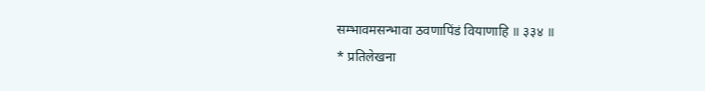सम्भावमसन्भावा ठवणापिंडं वियाणाहि ॥ ३३४ ॥
* प्रतिलेखना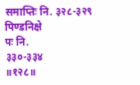समाप्तिः नि. ३२८-३२९
पिण्डनिक्षे
पः नि.
३३०-३३४
॥१२८॥